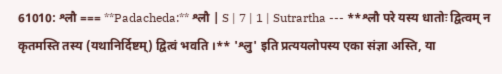61010: श्लौ === **Padacheda:** श्लौ | S | 7 | 1 | Sutrartha --- **श्लौ परे यस्य धातोः द्वित्वम् न कृतमस्ति तस्य (यथानिर्दिष्टम्) द्वित्वं भवति ।** 'श्लु' इति प्रत्ययलोपस्य एका संज्ञा अस्ति, या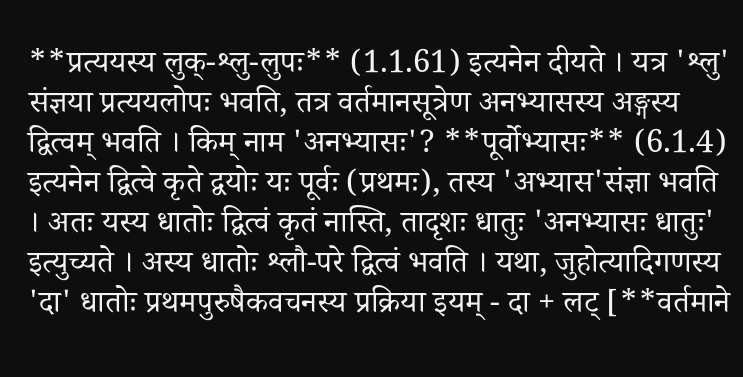**प्रत्ययस्य लुक्-श्लु-लुपः** (1.1.61) इत्यनेन दीयते । यत्र 'श्लु' संज्ञया प्रत्ययलोपः भवति, तत्र वर्तमानसूत्रेण अनभ्यासस्य अङ्गस्य द्वित्वम् भवति । किम् नाम 'अनभ्यासः'? **पूर्वोभ्यासः** (6.1.4) इत्यनेन द्वित्वे कृते द्वयोः यः पूर्वः (प्रथमः), तस्य 'अभ्यास'संज्ञा भवति । अतः यस्य धातोः द्वित्वं कृतं नास्ति, तादृशः धातुः 'अनभ्यासः धातुः' इत्युच्यते । अस्य धातोः श्लौ-परे द्वित्वं भवति । यथा, जुहोत्यादिगणस्य 'दा' धातोः प्रथमपुरुषैकवचनस्य प्रक्रिया इयम् - दा + लट् [**वर्तमाने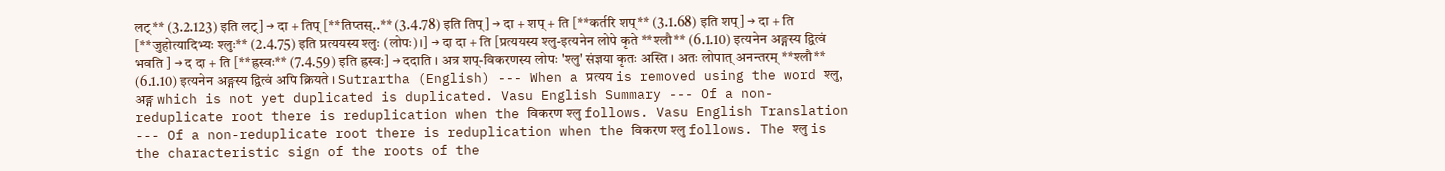लट्** (3.2.123) इति लट्] → दा + तिप् [**तिप्तस्..** (3.4.78) इति तिप्] → दा + शप् + ति [**कर्तरि शप्** (3.1.68) इति शप्] → दा + ति [**जुहोत्यादिभ्यः श्लुः** (2.4.75) इति प्रत्ययस्य श्लुः (लोपः)।] → दा दा + ति [प्रत्ययस्य श्लु-इत्यनेन लोपे कृते **श्लौ** (6.1.10) इत्यनेन अङ्गस्य द्वित्वं भवति ] → द दा + ति [**ह्रस्वः** (7.4.59) इति ह्रस्वः] → ददाति । अत्र शप्-विकरणस्य लोपः 'श्लु' संज्ञया कृतः अस्ति । अतः लोपात् अनन्तरम् **श्लौ** (6.1.10) इत्यनेन अङ्गस्य द्वित्वं अपि क्रियते । Sutrartha (English) --- When a प्रत्यय is removed using the word श्लु, अङ्ग which is not yet duplicated is duplicated. Vasu English Summary --- Of a non-reduplicate root there is reduplication when the विकरण श्लु follows. Vasu English Translation --- Of a non-reduplicate root there is reduplication when the विकरण श्लु follows. The श्लु is the characteristic sign of the roots of the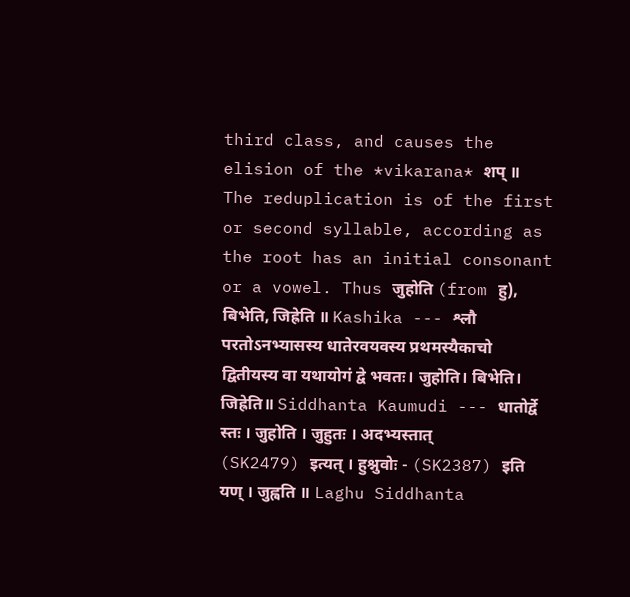third class, and causes the elision of the *vikarana* शप् ॥ The reduplication is of the first or second syllable, according as the root has an initial consonant or a vowel. Thus जुहोति (from हु), बिभेति, जिह्रेति ॥ Kashika --- श्लौ परतोऽनभ्यासस्य धातेरवयवस्य प्रथमस्यैकाचो द्वितीयस्य वा यथायोगं द्वे भवतः। जुहोति। बिभेति। जिह्रेति॥ Siddhanta Kaumudi --- धातोर्द्वे स्तः । जुहोति । जुहुतः । अदभ्यस्तात् (SK2479) इत्यत् । हुश्नुवोः - (SK2387) इति यण् । जुह्वति ॥ Laghu Siddhanta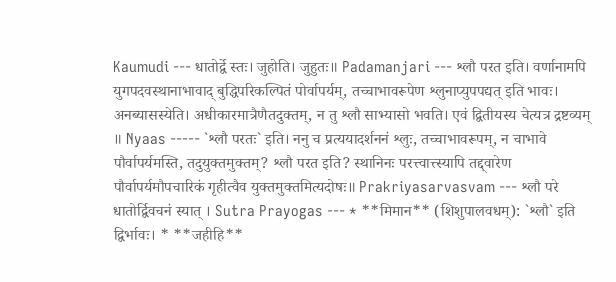Kaumudi --- धातोर्द्वे स्तः। जुहोति। जुहुतः॥ Padamanjari --- श्लौ परत इति। वर्णानामपि युगपदवस्थानाभावाद् बुद्धिपरिकल्पितं पोर्वापर्यम्, तच्चाभावरूपेण श्लुनाप्युपपद्यत् इति भावः। अनब्यासस्येति। अधीकारमात्रैणैतदुक्तम्, न तु श्लौ साभ्यासो भवति। एवं द्वितीयस्य चेत्यत्र द्रष्टव्यम् ॥ Nyaas ----- `श्लौ परतः` इति। ननु च प्रत्ययादर्शननं श्लुः, तच्चाभावरूपम्, न चाभावे पौर्वापर्यमस्ति, तदुयुक्तमुक्तम्? श्लौ परत इति? स्थानिनः परत्त्वात्त्स्यापि तद्द्वारेण पौर्वापर्यमौपचारिकं गृहीत्वैव युक्तमुक्तमित्यदोषः॥ Prakriyasarvasvam --- श्लौ परे धातोर्द्विवचनं स्यात् । Sutra Prayogas --- * **मिमान** (शिशुपालवधम्): `श्लौ` इति द्विर्भावः। * **जहीहि**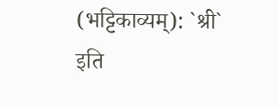(भट्टिकाव्यम्): `श्री` इति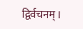द्विर्वचनम्।